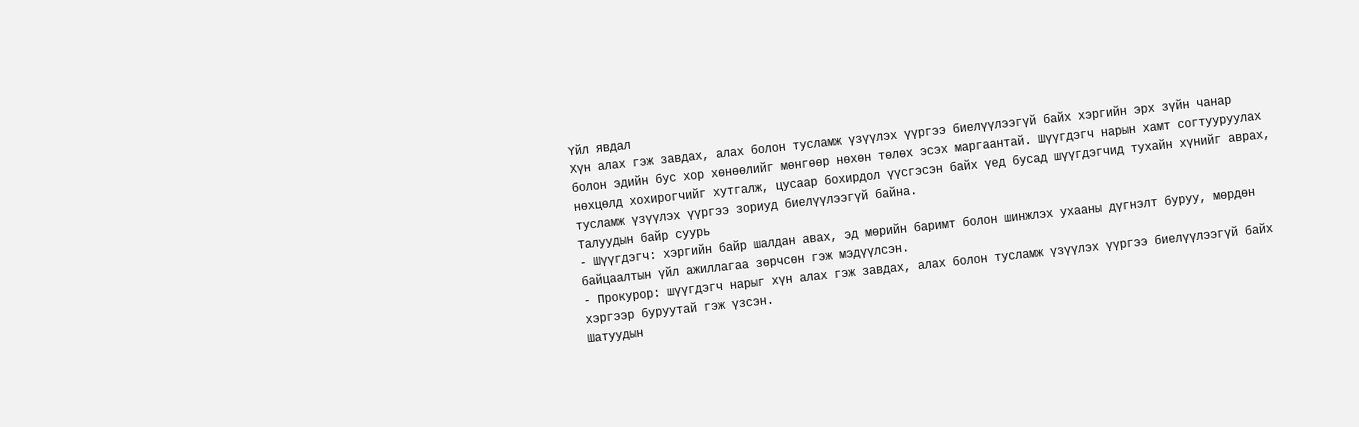Үйл явдал
Хүн алах гэж завдах, алах болон тусламж үзүүлэх үүргээ биелүүлээгүй байх хэргийн эрх зүйн чанар болон эдийн бус хор хөнөөлийг мөнгөөр нөхөн төлөх эсэх маргаантай. Шүүгдэгч нарын хамт согтууруулах нөхцөлд хохирогчийг хутгалж, цусаар бохирдол үүсгэсэн байх үед бусад шүүгдэгчид тухайн хүнийг аврах, тусламж үзүүлэх үүргээ зориуд биелүүлээгүй байна.
Талуудын байр суурь
- Шүүгдэгч: хэргийн байр шалдан авах, эд мөрийн баримт болон шинжлэх ухааны дүгнэлт буруу, мөрдөн байцаалтын үйл ажиллагаа зөрчсөн гэж мэдүүлсэн.
- Прокурор: шүүгдэгч нарыг хүн алах гэж завдах, алах болон тусламж үзүүлэх үүргээ биелүүлээгүй байх хэргээр буруутай гэж үзсэн.
Шатуудын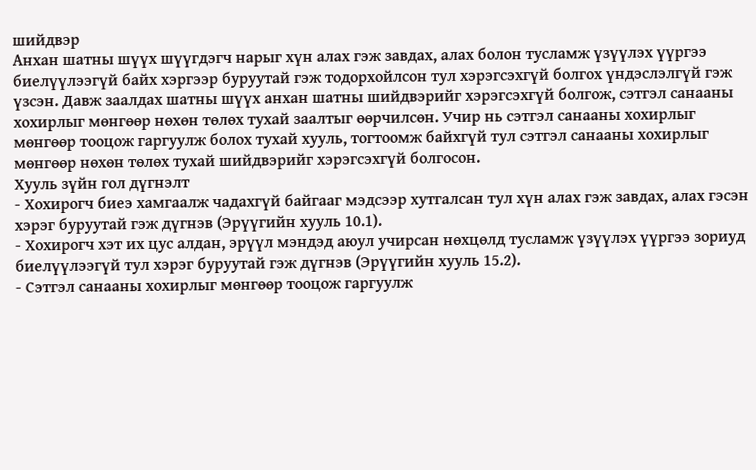шийдвэр
Анхан шатны шүүх шүүгдэгч нарыг хүн алах гэж завдах, алах болон тусламж үзүүлэх үүргээ биелүүлээгүй байх хэргээр буруутай гэж тодорхойлсон тул хэрэгсэхгүй болгох үндэслэлгүй гэж үзсэн. Давж заалдах шатны шүүх анхан шатны шийдвэрийг хэрэгсэхгүй болгож, сэтгэл санааны хохирлыг мөнгөөр нөхөн төлөх тухай заалтыг өөрчилсөн. Учир нь сэтгэл санааны хохирлыг мөнгөөр тооцож гаргуулж болох тухай хууль, тогтоомж байхгүй тул сэтгэл санааны хохирлыг мөнгөөр нөхөн төлөх тухай шийдвэрийг хэрэгсэхгүй болгосон.
Хууль зүйн гол дүгнэлт
- Хохирогч биеэ хамгаалж чадахгүй байгааг мэдсээр хутгалсан тул хүн алах гэж завдах, алах гэсэн хэрэг буруутай гэж дүгнэв (Эрүүгийн хууль 10.1).
- Хохирогч хэт их цус алдан, эрүүл мэндэд аюул учирсан нөхцөлд тусламж үзүүлэх үүргээ зориуд биелүүлээгүй тул хэрэг буруутай гэж дүгнэв (Эрүүгийн хууль 15.2).
- Сэтгэл санааны хохирлыг мөнгөөр тооцож гаргуулж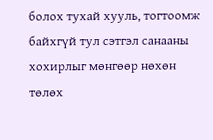болох тухай хууль, тогтоомж байхгүй тул сэтгэл санааны хохирлыг мөнгөөр нөхөн төлөх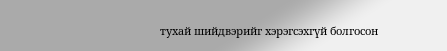тухай шийдвэрийг хэрэгсэхгүй болгосон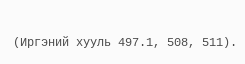(Иргэний хууль 497.1, 508, 511).